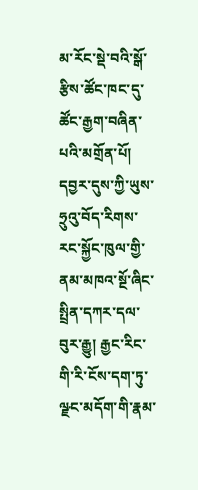མ་རོང་སྡེ་བའི་སྒོ་རྩིས་ཚོང་ཁང་དུ་ཚོང་རྒྱག་བཞིན་པའི་མགྲོན་པོ།
དབྱར་དུས་ཀྱི་ཡུས་ཧྲུའུ་བོད་རིགས་རང་སྐྱོང་ཁུལ་གྱི་ནམ་མཁའ་སྔོ་ཞིང་སྤྲིན་དཀར་དལ་བུར་རྒྱུ། རྒྱང་རིང་གི་རི་ངོས་དག་ཏུ་ལྫང་མདོག་གི་རྣམ་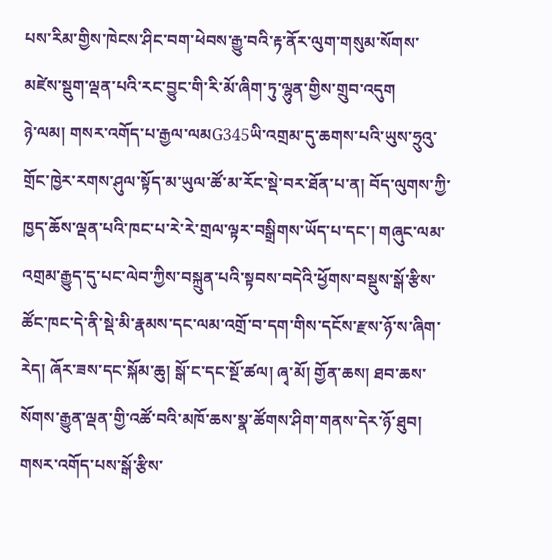པས་རིམ་གྱིས་ཁེངས་ཤིང་བག་ཕེབས་རྒྱུ་བའི་རྟ་ནོར་ལུག་གསུམ་སོགས་མཛེས་སྡུག་ལྡན་པའི་རང་བྱུང་གི་རི་མོ་ཞིག་ཏུ་ལྷུན་གྱིས་གྲུབ་འདུག
ཉེ་ལམ། གསར་འགོད་པ་རྒྱལ་ལམG345ཡི་འགྲམ་དུ་ཆགས་པའི་ཡུས་ཧྲུའུ་གྲོང་ཁྱེར་རགས་ཤུལ་སྟོད་མ་ཡུལ་ཚོ་མ་རོང་སྡེ་བར་ཐོན་པ་ན། བོད་ལུགས་ཀྱི་ཁྱད་ཆོས་ལྡན་པའི་ཁང་པ་རེ་རེ་གྲལ་ལྟར་བསྒྲིགས་ཡོད་པ་དང་། གཞུང་ལམ་འགྲམ་རྒྱུད་དུ་པང་ལེབ་ཀྱིས་བསྐྲུན་པའི་སྟབས་བདེའི་ཕྱོགས་བསྡུས་སྒོ་རྩིས་ཚོང་ཁང་དེ་ནི་སྡེ་མི་རྣམས་དང་ལམ་འགྲོ་བ་དག་གིས་དངོས་རྫས་ཉོ་ས་ཞིག་རེད། ཞོར་ཟས་དང་སྐོམ་ཆུ། སྒོ་ང་དང་སྔོ་ཚལ། ཞྭ་མོ། གྱོན་ཆས། ཐབ་ཆས་སོགས་རྒྱུན་ལྡན་གྱི་འཚོ་བའི་མཁོ་ཆས་སྣ་ཚོགས་ཤིག་གནས་དེར་ཉོ་ཐུབ།
གསར་འགོད་པས་སྒོ་རྩིས་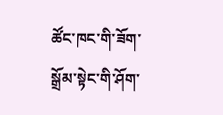ཚོང་ཁང་གི་ཟོག་སྒྲོམ་སྟེང་གི་ཤོག་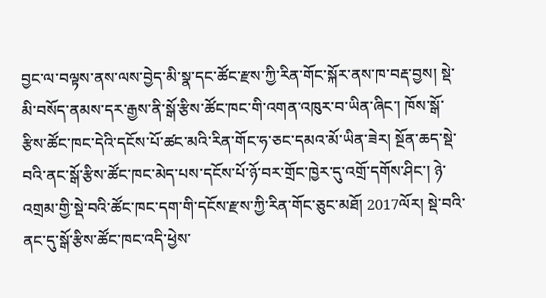བྱང་ལ་བལྟས་ནས་ལས་བྱེད་མི་སྣ་དང་ཚོང་རྫས་ཀྱི་རིན་གོང་སྐོར་ནས་ཁ་བརྡ་བྱས། སྡེ་མི་བསོད་ནམས་དར་རྒྱས་ནི་སྒོ་རྩིས་ཚོང་ཁང་གི་འགན་འཁུར་བ་ཡིན་ཞིང་། ཁོས་སྒོ་རྩིས་ཚོང་ཁང་དེའི་དངོས་པོ་ཚང་མའི་རིན་གོང་ཧ་ཅང་དམའ་མོ་ཡིན་ཟེར། སྔོན་ཆད་སྡེ་བའི་ནང་སྒོ་རྩིས་ཚོང་ཁང་མེད་པས་དངོས་པོ་ཉོ་བར་གྲོང་ཁྱེར་དུ་འགྲོ་དགོས་ཤིང་། ཉེ་འགྲམ་གྱི་སྡེ་བའི་ཚོང་ཁང་དག་གི་དངོས་རྫས་ཀྱི་རིན་གོང་ཅུང་མཐོ། 2017ལོར། སྡེ་བའི་ནང་དུ་སྒོ་རྩིས་ཚོང་ཁང་འདི་ཕྱེས་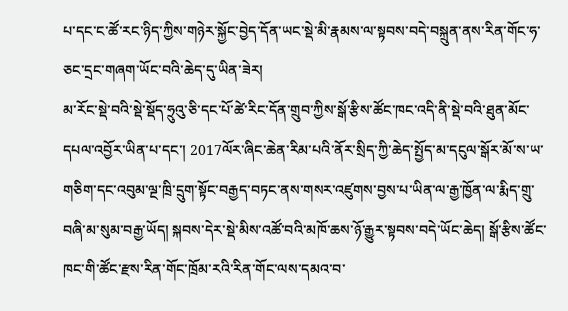པ་དང་ང་ཚོ་རང་ཉིད་ཀྱིས་གཉེར་སྐྱོང་བྱེད་དོན་ཡང་སྡེ་མི་རྣམས་ལ་སྟབས་བདེ་བསྐྲུན་ནས་རིན་གོང་ཧ་ཅང་དྲང་གཞག་ཡོང་བའི་ཆེད་དུ་ཡིན་ཟེར།
མ་རོང་སྡེ་བའི་སྡེ་སྡོད་ཧྲུའུ་ཅི་དང་པོ་ཚེ་རིང་དོན་གྲུབ་ཀྱིས་སྒོ་རྩིས་ཚོང་ཁང་འདི་ནི་སྡེ་བའི་ཐུན་མོང་དཔལ་འབྱོར་ཡིན་པ་དང་། 2017ལོར་ཞིང་ཆེན་རིམ་པའི་ནོར་སྲིད་ཀྱི་ཆེད་སྤྱོད་མ་དངུལ་སྒོར་མོ་ས་ཡ་གཅིག་དང་འབུམ་ལྔ་ཁྲི་དྲུག་སྟོང་བརྒྱད་བཏང་ནས་གསར་འཛུགས་བྱས་པ་ཡིན་ལ་རྒྱ་ཁྱོན་ལ་རྨིད་གྲུ་བཞི་མ་སུམ་བརྒྱ་ཡོད། སྐབས་དེར་སྡེ་མིས་འཚོ་བའི་མཁོ་ཆས་ཉོ་རྒྱུར་སྟབས་བདེ་ཡོང་ཆེད། སྒོ་རྩིས་ཚོང་ཁང་གི་ཚོང་རྫས་རིན་གོང་ཁྲོམ་རའི་རིན་གོང་ལས་དམའ་བ་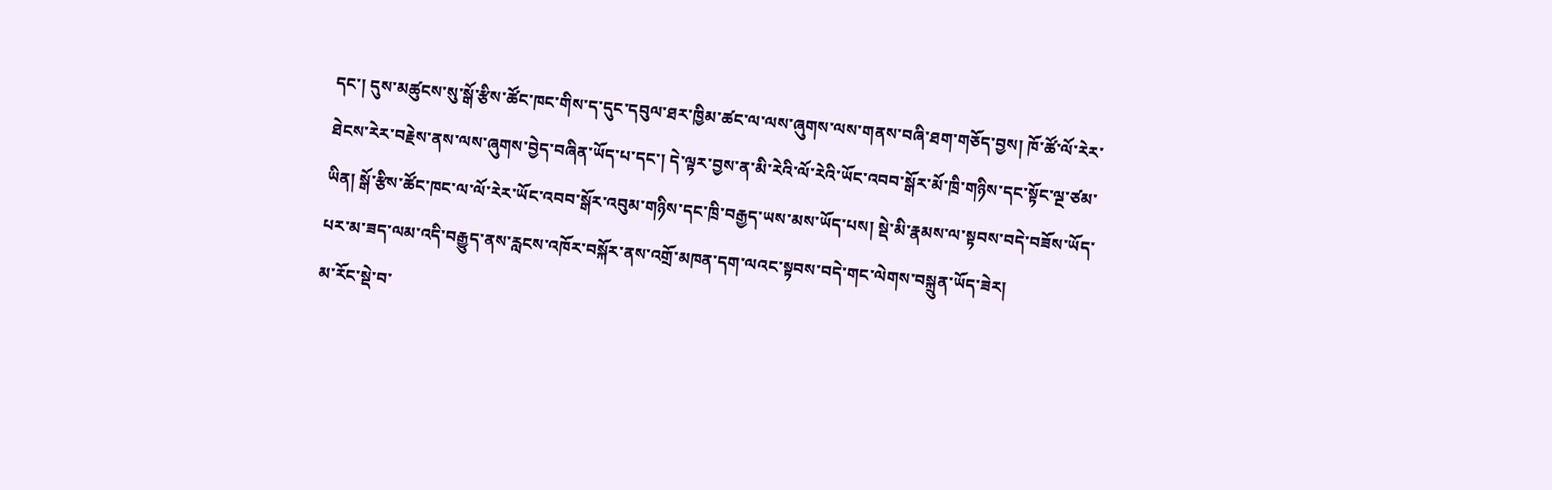དང་། དུས་མཚུངས་སུ་སྒོ་རྩིས་ཚོང་ཁང་གིས་ད་དུང་དབུལ་ཐར་ཁྱིམ་ཚང་ལ་ལས་ཞུགས་ལས་གནས་བཞི་ཐག་གཅོད་བྱས། ཁོ་ཚོ་ལོ་རེར་ཐེངས་རེར་བརྗེས་ནས་ལས་ཞུགས་བྱེད་བཞིན་ཡོད་པ་དང་། དེ་ལྟར་བྱས་ན་མི་རེའི་ལོ་རེའི་ཡོང་འབབ་སྒོར་མོ་ཁྲི་གཉིས་དང་སྟོང་ལྔ་ཙམ་ཡིན། སྒོ་རྩིས་ཚོང་ཁང་ལ་ལོ་རེར་ཡོང་འབབ་སྒོར་འབུམ་གཉིས་དང་ཁྲི་བརྒྱད་ཡས་མས་ཡོད་པས། སྡེ་མི་རྣམས་ལ་སྟབས་བདེ་བཟོས་ཡོད་པར་མ་ཟད་ལམ་འདི་བརྒྱུད་ནས་རླངས་འཁོར་བསྐོར་ནས་འགྲོ་མཁན་དག་ལའང་སྟབས་བདེ་གང་ལེགས་བསྐྲུན་ཡོད་ཟེར།
མ་རོང་སྡེ་བ་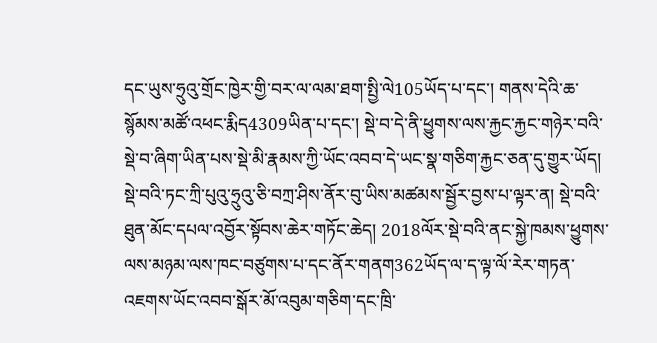དང་ཡུས་ཧྲུའུ་གྲོང་ཁྱེར་གྱི་བར་ལ་ལམ་ཐག་སྤྱི་ལེ105ཡོད་པ་དང་། གནས་དེའི་ཆ་སྙོམས་མཚོ་འཕང་རྨིད4309ཡིན་པ་དང་། སྡེ་བ་དེ་ནི་ཕྱུགས་ལས་རྐྱང་རྐྱང་གཉེར་བའི་སྡེ་བ་ཞིག་ཡིན་པས་སྡེ་མི་རྣམས་ཀྱི་ཡོང་འབབ་དེ་ཡང་སྣ་གཅིག་རྐྱང་ཅན་དུ་གྱུར་ཡོད། སྡེ་བའི་ཏང་ཀྲི་པུའུ་ཧྲུའུ་ཅི་བཀྲ་ཤིས་ནོར་བུ་ཡིས་མཚམས་སྦྱོར་བྱས་པ་ལྟར་ན། སྡེ་བའི་ཐུན་མོང་དཔལ་འབྱོར་སྟོབས་ཆེར་གཏོང་ཆེད། 2018ལོར་སྡེ་བའི་ནང་སྐྱེ་ཁམས་ཕྱུགས་ལས་མཉམ་ལས་ཁང་བཙུགས་པ་དང་ནོར་གནག362ཡོད་ལ་ད་ལྟ་ལོ་རེར་གཏན་འཇགས་ཡོང་འབབ་སྒོར་མོ་འབུམ་གཅིག་དང་ཁྲི་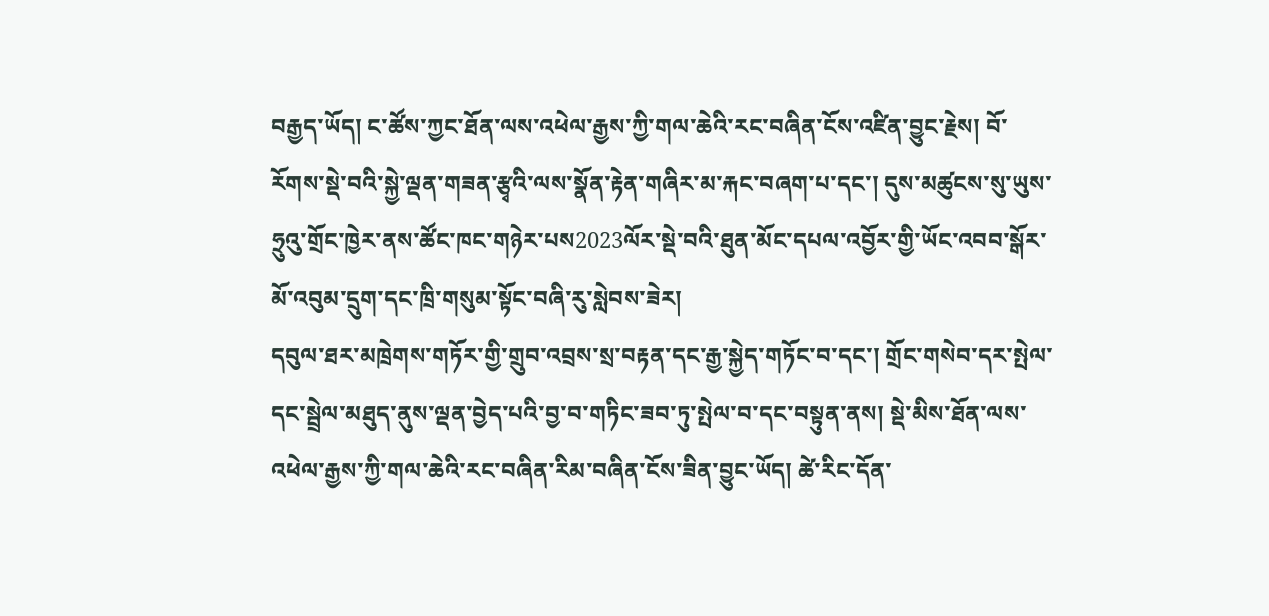བརྒྱད་ཡོད། ང་ཚོས་ཀྱང་ཐོན་ལས་འཕེལ་རྒྱས་ཀྱི་གལ་ཆེའི་རང་བཞིན་ངོས་འཛིན་བྱུང་རྗེས། བོ་རོགས་སྡེ་བའི་སྐྱེ་ལྡན་གཟན་རྩྭའི་ལས་སྣོན་རྟེན་གཞིར་མ་རྐང་བཞག་པ་དང་། དུས་མཚུངས་སུ་ཡུས་ཧྲུའུ་གྲོང་ཁྱེར་ནས་ཚོང་ཁང་གཉེར་པས2023ལོར་སྡེ་བའི་ཐུན་མོང་དཔལ་འབྱོར་གྱི་ཡོང་འབབ་སྒོར་མོ་འབུམ་དྲུག་དང་ཁྲི་གསུམ་སྟོང་བཞི་རུ་སླེབས་ཟེར།
དབུལ་ཐར་མཁྲེགས་གཏོར་གྱི་གྲུབ་འབྲས་སྲ་བརྟན་དང་རྒྱ་སྐྱེད་གཏོང་བ་དང་། གྲོང་གསེབ་དར་སྤེལ་དང་སྦྲེལ་མཐུད་ནུས་ལྡན་བྱེད་པའི་བྱ་བ་གཏིང་ཟབ་ཏུ་སྤེལ་བ་དང་བསྟུན་ནས། སྡེ་མིས་ཐོན་ལས་འཕེལ་རྒྱས་ཀྱི་གལ་ཆེའི་རང་བཞིན་རིམ་བཞིན་ངོས་ཟིན་བྱུང་ཡོད། ཚེ་རིང་དོན་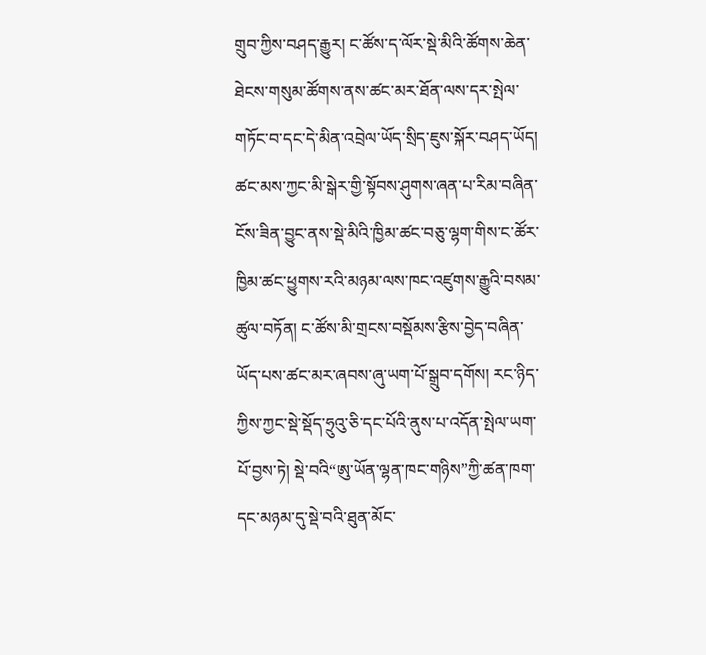གྲུབ་ཀྱིས་བཤད་རྒྱུར། ང་ཚོས་ད་ལོར་སྡེ་མིའི་ཚོགས་ཆེན་ཐེངས་གསུམ་ཚོགས་ནས་ཚང་མར་ཐོན་ལས་དར་སྤེལ་གཏོང་བ་དང་དེ་མིན་འབྲེལ་ཡོད་སྲིད་ཇུས་སྐོར་བཤད་ཡོད། ཚང་མས་ཀྱང་མི་སྒེར་གྱི་སྟོབས་ཤུགས་ཞན་པ་རིམ་བཞིན་ངོས་ཟིན་བྱུང་ནས་སྡེ་མིའི་ཁྱིམ་ཚང་བཅུ་ལྷག་གིས་ང་ཚོར་ཁྱིམ་ཚང་ཕྱུགས་རའི་མཉམ་ལས་ཁང་འཛུགས་རྒྱུའི་བསམ་ཚུལ་བཏོན། ང་ཚོས་མི་གྲངས་བསྡོམས་རྩིས་བྱེད་བཞིན་ཡོད་པས་ཚང་མར་ཞབས་ཞུ་ཡག་པོ་སྒྲུབ་དགོས། རང་ཉིད་ཀྱིས་ཀྱང་སྡེ་སྡོད་ཧྲུའུ་ཅི་དང་པོའི་ནུས་པ་འདོན་སྤེལ་ཡག་པོ་བྱས་ཏེ། སྡེ་བའི“ཨུ་ཡོན་ལྷན་ཁང་གཉིས”ཀྱི་ཚན་ཁག་དང་མཉམ་དུ་སྡེ་བའི་ཐུན་མོང་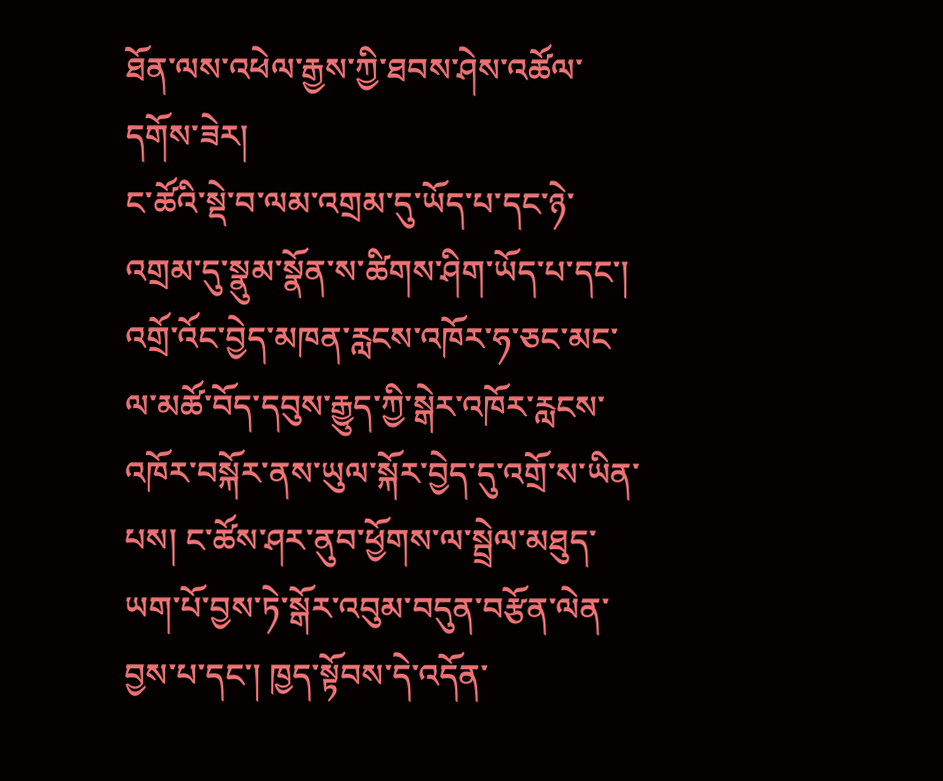ཐོན་ལས་འཕེལ་རྒྱས་ཀྱི་ཐབས་ཤེས་འཚོལ་དགོས་ཟེར།
ང་ཚོའི་སྡེ་བ་ལམ་འགྲམ་དུ་ཡོད་པ་དང་ཉེ་འགྲམ་དུ་སྣུམ་སྣོན་ས་ཚིགས་ཤིག་ཡོད་པ་དང་། འགྲོ་འོང་བྱེད་མཁན་རླངས་འཁོར་ཧ་ཅང་མང་ལ་མཚོ་བོད་དབུས་རྒྱུད་ཀྱི་སྒེར་འཁོར་རླངས་འཁོར་བསྐོར་ནས་ཡུལ་སྐོར་བྱེད་དུ་འགྲོ་ས་ཡིན་པས། ང་ཚོས་ཤར་ནུབ་ཕྱོགས་ལ་སྦྲེལ་མཐུད་ཡག་པོ་བྱས་ཏེ་སྒོར་འབུམ་བདུན་བརྩོན་ལེན་བྱས་པ་དང་། ཁྱད་སྟོབས་དེ་འདོན་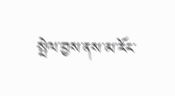སྤེལ་བྱས་ནས་མ་རོང་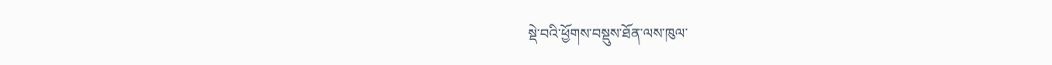སྡེ་བའི་ཕྱོགས་བསྡུས་ཐོན་ལས་ཁུལ་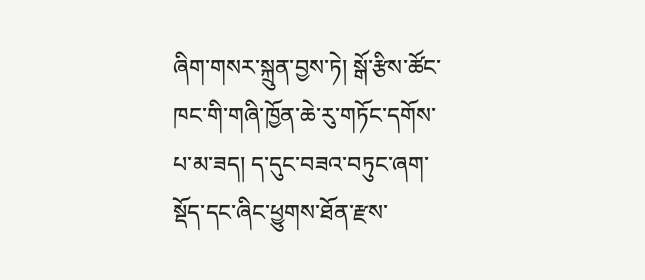ཞིག་གསར་སྐྲུན་བྱས་ཏེ། སྒོ་རྩིས་ཚོང་ཁང་གི་གཞི་ཁྱོན་ཆེ་རུ་གཏོང་དགོས་པ་མ་ཟད། ད་དུང་བཟའ་བཏུང་ཞག་སྡོད་དང་ཞིང་ཕྱུགས་ཐོན་རྫས་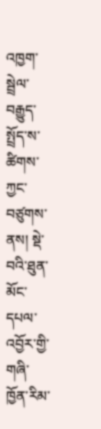འཁྱག་སྦྲེལ་བརྒྱུད་སྤྲོད་ས་ཚིགས་ཀྱང་བཙུགས་ནས། སྡེ་བའི་ཐུན་མོང་དཔལ་འབྱོར་གྱི་གཞི་ཁྱོན་རིམ་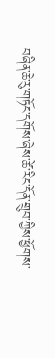བཞིན་ཆེ་རུ་གཏོང་དགོས་ཞེས་ཚེ་རིང་དོན་གྲུབ་ཀྱིས་ཕྱོགས་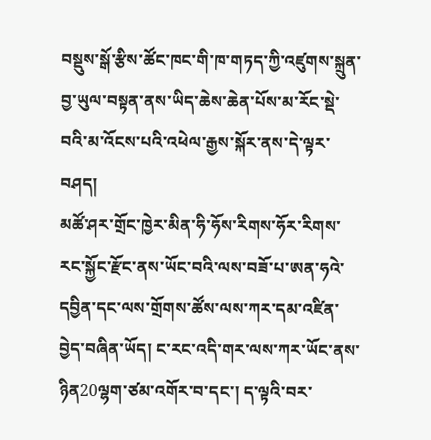བསྡུས་སྒོ་རྩིས་ཚོང་ཁང་གི་ཁ་གཏད་ཀྱི་འཛུགས་སྐྲུན་བྱ་ཡུལ་བསྟན་ནས་ཡིད་ཆེས་ཆེན་པོས་མ་རོང་སྡེ་བའི་མ་འོངས་པའི་འཕེལ་རྒྱས་སྐོར་ནས་དེ་ལྟར་བཤད།
མཚོ་ཤར་གྲོང་ཁྱེར་མིན་ཧི་ཧོས་རིགས་ཧོར་རིགས་རང་སྐྱོང་རྫོང་ནས་ཡོང་བའི་ལས་བཟོ་པ་ཨན་ཧའེ་དབྱིན་དང་ལས་གྲོགས་ཚོས་ལས་ཀར་དམ་འཛིན་བྱེད་བཞིན་ཡོད། ང་རང་འདི་གར་ལས་ཀར་ཡོང་ནས་ཉིན20ལྷག་ཙམ་འགོར་བ་དང་། ད་ལྟའི་བར་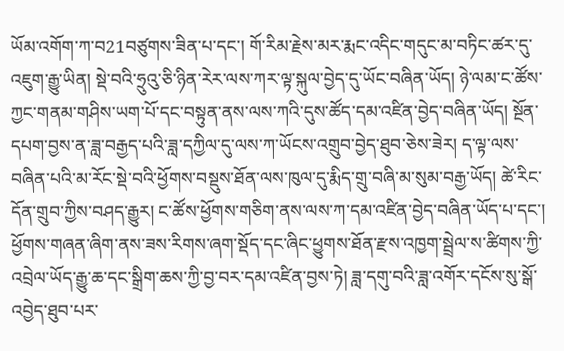ཡོམ་འགོག་ཀ་བ21བཙུགས་ཟིན་པ་དང་། གོ་རིམ་རྗེས་མར་རྨང་འདིང་གདུང་མ་བཏིང་ཚར་དུ་འཇུག་རྒྱུ་ཡིན། སྡེ་བའི་ཧྲུའུ་ཅི་ཉིན་རེར་ལས་ཀར་ལྟ་སྐུལ་བྱེད་དུ་ཡོང་བཞིན་ཡོད། ཉེ་ལམ་ང་ཚོས་ཀྱང་གནམ་གཤིས་ཡག་པོ་དང་བསྟུན་ནས་ལས་ཀའི་དུས་ཚོད་དམ་འཛིན་བྱེད་བཞིན་ཡོད། སྔོན་དཔག་བྱས་ན་ཟླ་བརྒྱད་པའི་ཟླ་དཀྱིལ་དུ་ལས་ཀ་ཡོངས་འགྲུབ་བྱེད་ཐུབ་ཅེས་ཟེར། ད་ལྟ་ལས་བཞིན་པའི་མ་རོང་སྡེ་བའི་ཕྱོགས་བསྡུས་ཐོན་ལས་ཁུལ་དུ་རྨིད་གྲུ་བཞི་མ་སུམ་བརྒྱ་ཡོད། ཚེ་རིང་དོན་གྲུབ་ཀྱིས་བཤད་རྒྱུར། ང་ཚོས་ཕྱོགས་གཅིག་ནས་ལས་ཀ་དམ་འཛིན་བྱེད་བཞིན་ཡོད་པ་དང་། ཕྱོགས་གཞན་ཞིག་ནས་ཟས་རིགས་ཞག་སྡོད་དང་ཞིང་ཕྱུགས་ཐོན་རྫས་འཁྱག་སྦྲེལ་ས་ཚིགས་ཀྱི་འབྲེལ་ཡོད་རྒྱུ་ཆ་དང་སྒྲིག་ཆས་ཀྱི་བྱ་བར་དམ་འཛིན་བྱས་ཏེ། ཟླ་དགུ་བའི་ཟླ་འགོར་དངོས་སུ་སྒོ་འབྱེད་ཐུབ་པར་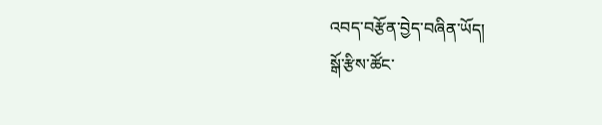འབད་བརྩོན་བྱེད་བཞིན་ཡོད།
སྒོ་རྩིས་ཚོང་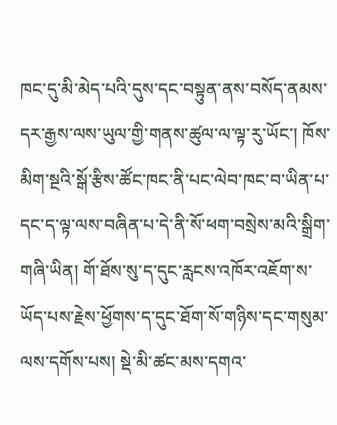ཁང་དུ་མི་མེད་པའི་དུས་དང་བསྟུན་ནས་བསོད་ནམས་དར་རྒྱས་ལས་ཡུལ་གྱི་གནས་ཚུལ་ལ་ལྟ་རུ་ཡོང་། ཁོས་མིག་སྔའི་སྒོ་རྩིས་ཚོང་ཁང་ནི་པང་ལེབ་ཁང་བ་ཡིན་པ་དང་ད་ལྟ་ལས་བཞིན་པ་དེ་ནི་སོ་ཕག་བསྲེས་མའི་སྒྲིག་གཞི་ཡིན། གོ་ཐོས་སུ་ད་དུང་རླངས་འཁོར་འཇོག་ས་ཡོད་པས་རྗེས་ཕྱོགས་ད་དུང་ཐོག་སོ་གཉིས་དང་གསུམ་ལས་དགོས་པས། སྡེ་མི་ཚང་མས་དགའ་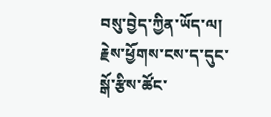བསུ་བྱེད་ཀྱིན་ཡོད་ལ། རྗེས་ཕྱོགས་ངས་ད་དུང་སྒོ་རྩིས་ཚོང་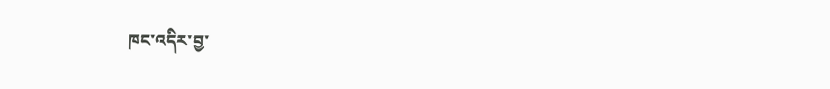ཁང་འདིར་བྱ་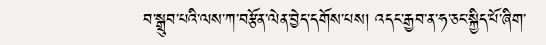བ་སྒྲུབ་པའི་ལས་ཀ་བརྩོན་ལེན་བྱེད་དགོས་པས། འདང་རྒྱབ་ན་ཧ་ཅང་སྐྱིད་པོ་ཞིག་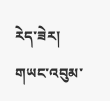རེད་ཟེར།
གཡང་འབུམ་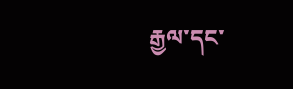རྒྱལ་དང་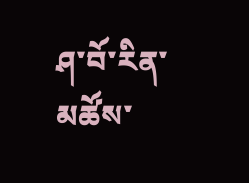ཤ་བོ་རིན་མཚོས་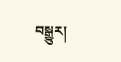བསྒྱུར།